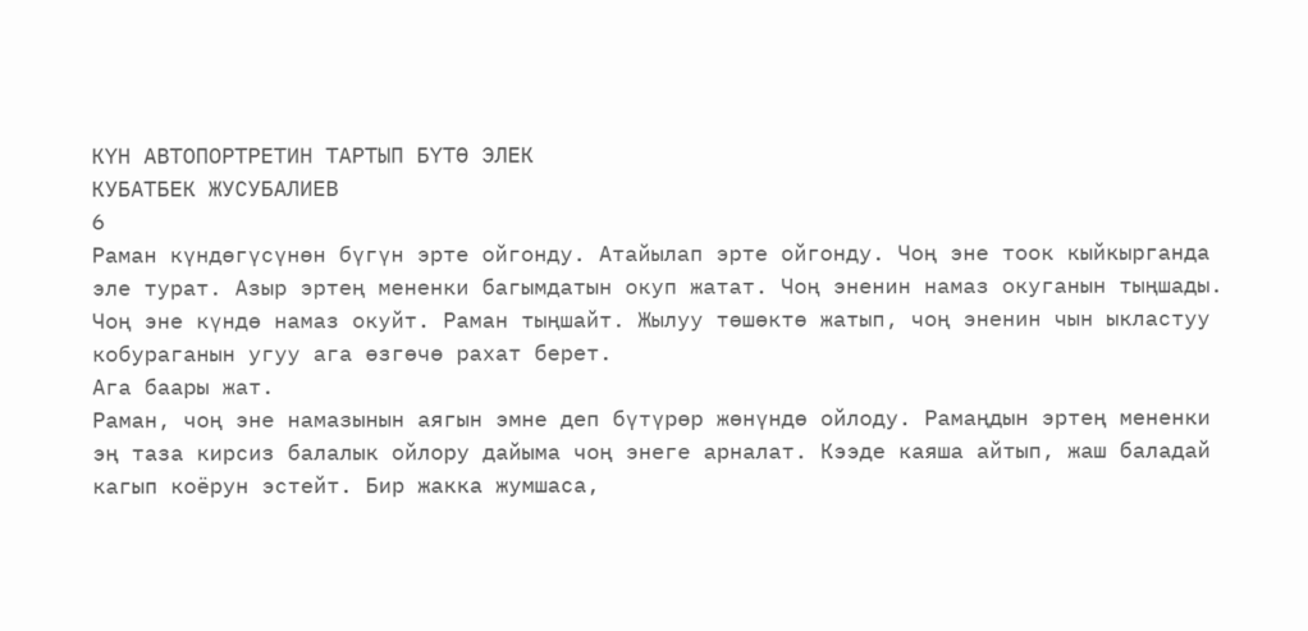КҮН АВТОПОРТРЕТИН ТАРТЫП БҮТӨ ЭЛЕК
КУБАТБЕК ЖУСУБАЛИЕВ
6
Раман күндөгүсүнөн бүгүн эрте ойгонду. Атайылап эрте ойгонду. Чоң эне тоок кыйкырганда эле турат. Азыр эртең мененки багымдатын окуп жатат. Чоң эненин намаз окуганын тыңшады. Чоң эне күндө намаз окуйт. Раман тыңшайт. Жылуу төшөктө жатып, чоң эненин чын ыкластуу кобураганын угуу ага өзгөчө рахат берет.
Ага баары жат.
Раман, чоң эне намазынын аягын эмне деп бүтүрөр жөнүндө ойлоду. Рамаңдын эртең мененки эң таза кирсиз балалык ойлору дайыма чоң энеге арналат. Кээде каяша айтып, жаш баладай кагып коёрун эстейт. Бир жакка жумшаса,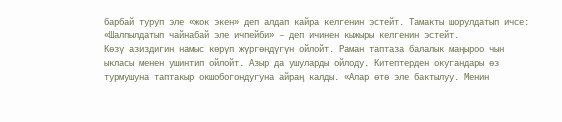барбай туруп эле «жок экен» деп алдап кайра келгенин эстейт. Тамакты шорулдатып ичсе: «Шалпылдатып чайнабай эле ичпейби» – деп ичинен кыжыры келгенин эстейт.
Көзү азиздигин намыс көрүп жүргөндүгүн ойлойт. Раман таптаза балалык маңыроо чын ыкласы менен ушинтип ойлойт. Азыр да ушуларды ойлоду. Китептерден окугандары өз турмушуна таптакыр окшобогондугуна айраң калды. «Алар өтө эле бактылуу. Менин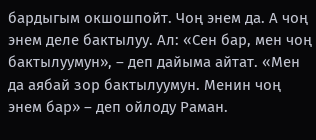бардыгым окшошпойт. Чоң энем да. А чоң энем деле бактылуу. Ал: «Сен бар, мен чоң бактылуумун», – деп дайыма айтат. «Мен да аябай зор бактылуумун. Менин чоң энем бар» – деп ойлоду Раман.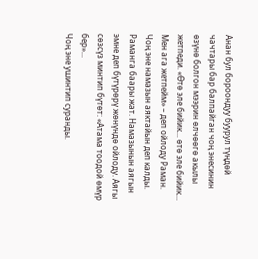Анан бул бороондуу буурул түңдөй чачтары бар балпайган чоң энесинин өзүнө болгон мээрин өлчөөгө акылы жетпеди. «Өтө эле бийик... өтө эле бийик... Мен ага жетпейм» – деп ойлоду Раман.
Чоң эне намазын аяктайын деп калды. Раманга баары жат. Намазынын аягын эмне деп бүтүрөрү жөнүндө ойлоду. Аягы сөзсүз минтип бүтөт: «Атама тоодой өмүр бер»...
Чоң эне ушинтип суранды.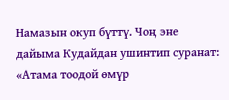Намазын окуп бүттү. Чоң эне дайыма Кудайдан ушинтип суранат: «Атама тоодой өмүр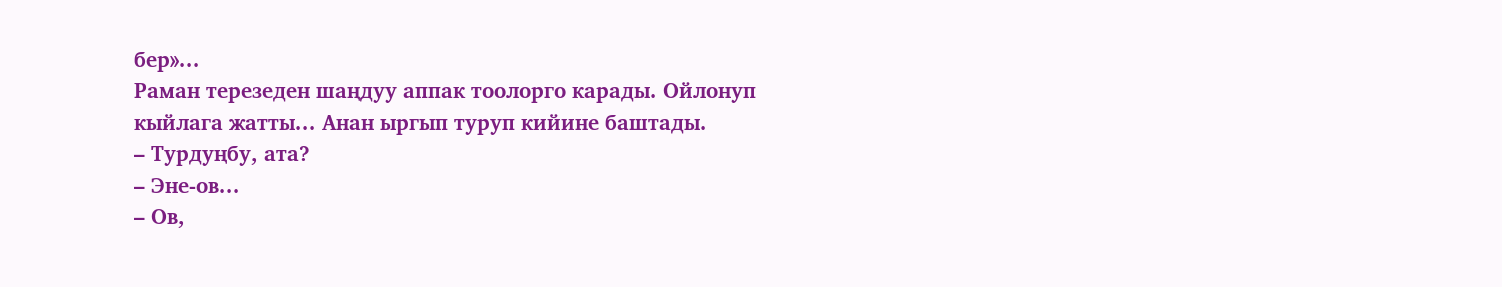бер»...
Раман терезеден шаңдуу аппак тоолорго карады. Ойлонуп кыйлага жатты... Анан ыргып туруп кийине баштады.
– Турдуңбу, ата?
– Эне-ов...
– Ов,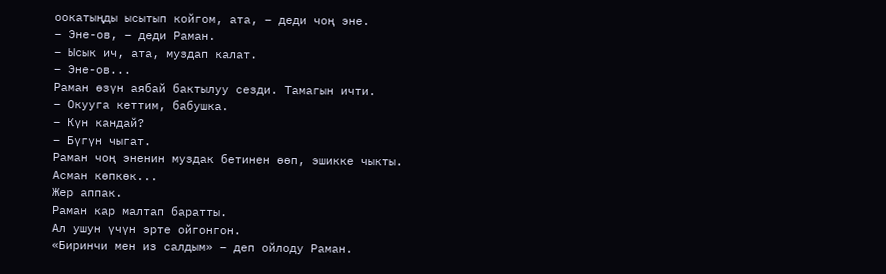оокатыңды ысытып койгом, ата, – деди чоң эне.
– Эне-ов, – деди Раман.
– Ысык ич, ата, муздап калат.
– Эне-ов...
Раман өзүн аябай бактылуу сезди. Тамагын ичти.
– Окууга кеттим, бабушка.
– Күн кандай?
– Бүгүн чыгат.
Раман чоң эненин муздак бетинен өөп, эшикке чыкты.
Асман көпкөк...
Жер аппак.
Раман кар малтап баратты.
Ал ушун үчүн эрте ойгонгон.
«Биринчи мен из салдым» – деп ойлоду Раман.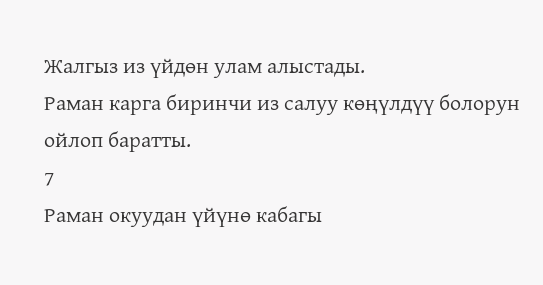Жалгыз из үйдөн улам алыстады.
Раман карга биринчи из салуу көңүлдүү болорун ойлоп баратты.
7
Раман окуудан үйүнө кабагы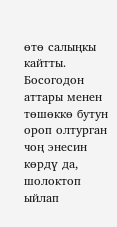өтө салыңкы кайтты. Босогодон аттары менен төшөккө бутун ороп олтурган чоң энесин көрдү да, шолоктоп ыйлап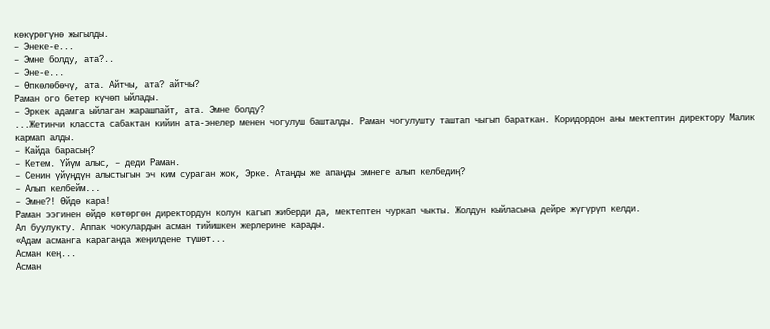көкүрөгүнө жыгылды.
– Энеке-е...
– Эмне болду, ата?..
– Эне-е...
– Өпкөлөбөчү, ата. Айтчы, ата? айтчы?
Раман ого бетер күчөп ыйлады.
– Эркек адамга ыйлаган жарашпайт, ата. Эмне болду?
...Жетинчи класста сабактан кийин ата-энелер менен чогулуш башталды. Раман чогулушту таштап чыгып бараткан. Коридордон аны мектептин директору Малик кармап алды.
– Кайда барасың?
– Кетем. Үйүм алыс, – деди Раман.
– Сенин үйүңдүн алыстыгын эч ким сураган жок, Эрке. Атаңды же апаңды эмнеге алып келбедиң?
– Алып келбейм...
– Эмне?! Өйдө кара!
Раман ээгинен өйдө көтөргөн директордун колун кагып жиберди да, мектептен чуркап чыкты. Жолдун кыйласына дейре жүгүрүп келди.
Ал буулукту. Аппак чокулардын асман тийишкен жерлерине карады.
«Адам асманга караганда жеңилдене түшөт...
Асман кең...
Асман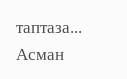таптаза...
Асман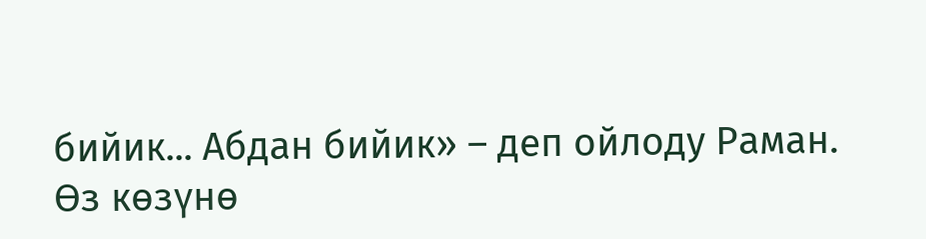бийик... Абдан бийик» – деп ойлоду Раман.
Өз көзүнө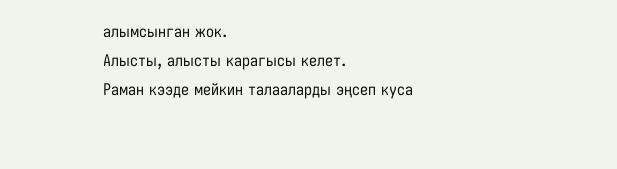алымсынган жок.
Алысты, алысты карагысы келет.
Раман кээде мейкин талааларды эңсеп куса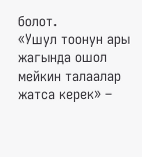болот.
«Ушул тоонун ары жагында ошол мейкин талаалар жатса керек» –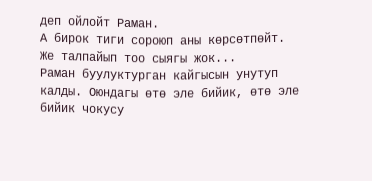деп ойлойт Раман.
А бирок тиги сороюп аны көрсөтпөйт.
Же талпайып тоо сыягы жок...
Раман буулуктурган кайгысын унутуп калды. Оюндагы өтө эле бийик, өтө эле бийик чокусу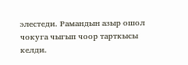элестеди. Рамандын азыр ошол чокуга чыгып чоор тарткысы келди.